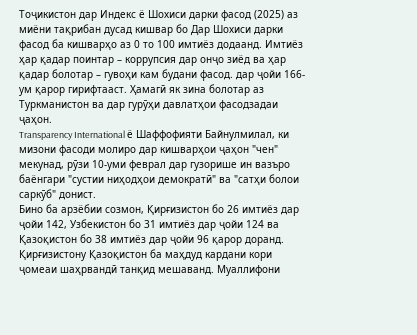Тоҷикистон дар Индекс ё Шохиси дарки фасод (2025) аз миёни тақрибан дусад кишвар бо Дар Шохиси дарки фасод ба кишварҳо аз 0 то 100 имтиёз додаанд. Имтиёз ҳар қадар поинтар – коррупсия дар онҷо зиёд ва ҳар қадар болотар – гувоҳи кам будани фасод. дар ҷойи 166-ум қарор гирифтааст. Ҳамагӣ як зина болотар аз Туркманистон ва дар гурӯҳи давлатҳои фасодзадаи ҷаҳон.
Transparency International ё Шаффофияти Байнулмилал, ки мизони фасоди молиро дар кишварҳои ҷаҳон "чен" мекунад, рӯзи 10-уми феврал дар гузорише ин вазъро баёнгари "сустии ниҳодҳои демократӣ" ва "сатҳи болои саркӯб" донист.
Бино ба арзёбии созмон, Қирғизистон бо 26 имтиёз дар ҷойи 142, Узбекистон бо 31 имтиёз дар ҷойи 124 ва Қазоқистон бо 38 имтиёз дар ҷойи 96 қарор доранд. Қирғизистону Қазоқистон ба маҳдуд кардани кори ҷомеаи шаҳрвандӣ танқид мешаванд. Муаллифони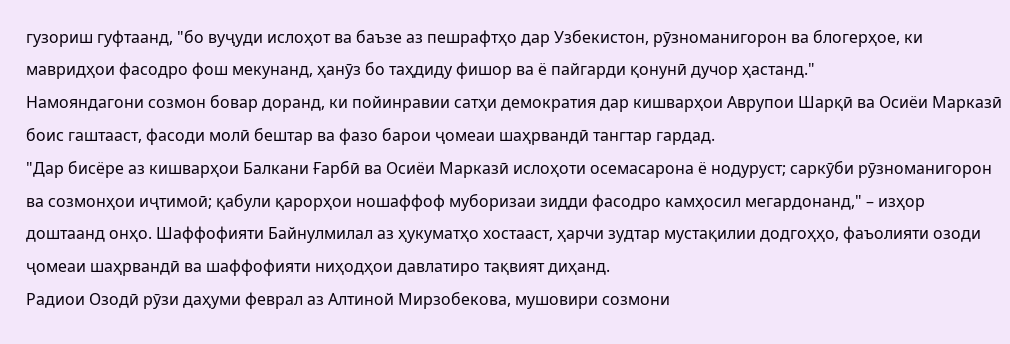гузориш гуфтаанд, "бо вуҷуди ислоҳот ва баъзе аз пешрафтҳо дар Узбекистон, рӯзноманигорон ва блогерҳое, ки мавридҳои фасодро фош мекунанд, ҳанӯз бо таҳдиду фишор ва ё пайгарди қонунӣ дучор ҳастанд."
Намояндагони созмон бовар доранд, ки пойинравии сатҳи демократия дар кишварҳои Аврупои Шарқӣ ва Осиёи Марказӣ боис гаштааст, фасоди молӣ бештар ва фазо барои ҷомеаи шаҳрвандӣ тангтар гардад.
"Дар бисёре аз кишварҳои Балкани Ғарбӣ ва Осиёи Марказӣ ислоҳоти осемасарона ё нодуруст; саркӯби рӯзноманигорон ва созмонҳои иҷтимоӣ; қабули қарорҳои ношаффоф муборизаи зидди фасодро камҳосил мегардонанд," – изҳор доштаанд онҳо. Шаффофияти Байнулмилал аз ҳукуматҳо хостааст, ҳарчи зудтар мустақилии додгоҳҳо, фаъолияти озоди ҷомеаи шаҳрвандӣ ва шаффофияти ниҳодҳои давлатиро тақвият диҳанд.
Радиои Озодӣ рӯзи даҳуми феврал аз Алтиной Мирзобекова, мушовири созмони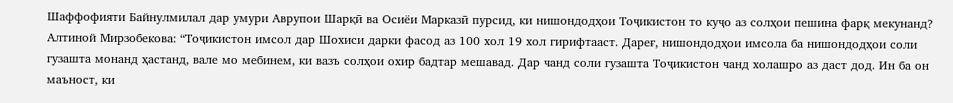Шаффофияти Байнулмилал дар умури Аврупои Шарқӣ ва Осиёи Марказӣ пурсид, ки нишондодҳои Тоҷикистон то куҷо аз солҳои пешина фарқ мекунанд?
Алтиной Мирзобекова: “Тоҷикистон имсол дар Шохиси дарки фасод аз 100 хол 19 хол гирифтааст. Дареғ, нишондодҳои имсола ба нишондодҳои соли гузашта монанд ҳастанд, вале мо мебинем, ки вазъ солҳои охир бадтар мешавад. Дар чанд соли гузашта Тоҷикистон чанд холашро аз даст дод. Ин ба он маъност, ки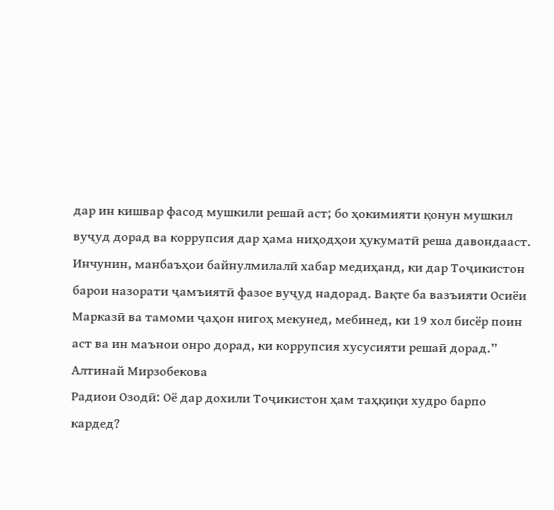дар ин кишвар фасод мушкили решаӣ аст; бо ҳокимияти қонун мушкил вуҷуд дорад ва коррупсия дар ҳама ниҳодҳои ҳукуматӣ реша давондааст. Инчунин, манбаъҳои байнулмилалӣ хабар медиҳанд, ки дар Тоҷикистон барои назорати ҷамъиятӣ фазое вуҷуд надорад. Вақте ба вазъияти Осиёи Марказӣ ва тамоми ҷаҳон нигоҳ мекунед, мебинед, ки 19 хол бисёр поин аст ва ин маънои онро дорад, ки коррупсия хусусияти решаӣ дорад.”
Алтинай Мирзобекова
Радиои Озодӣ: Оё дар дохили Тоҷикистон ҳам таҳқиқи худро барпо кардед?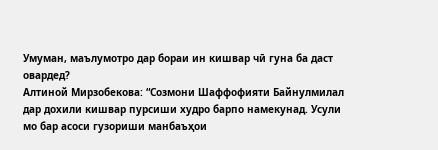Умуман, маълумотро дар бораи ин кишвар чӣ гуна ба даст овардед?
Алтиной Мирзобекова: “Созмони Шаффофияти Байнулмилал дар дохили кишвар пурсиши худро барпо намекунад. Усули мо бар асоси гузориши манбаъҳои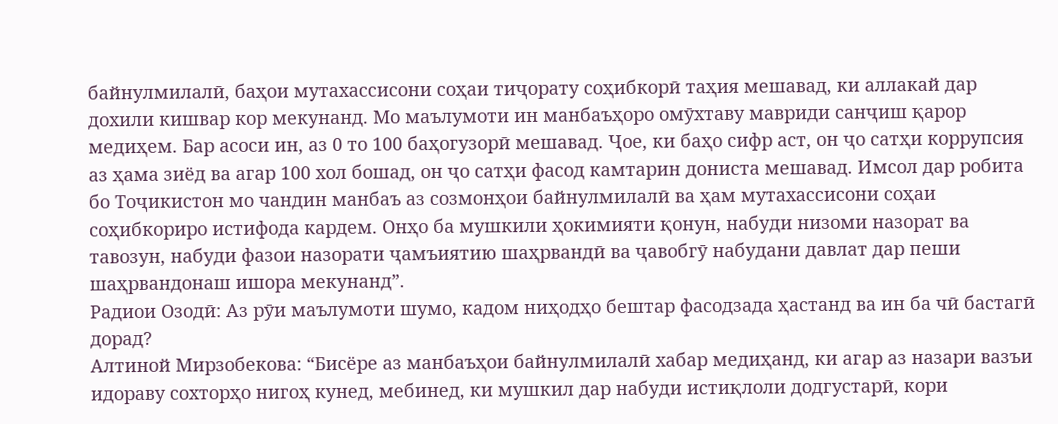байнулмилалӣ, баҳои мутахассисони соҳаи тиҷорату соҳибкорӣ таҳия мешавад, ки аллакай дар дохили кишвар кор мекунанд. Мо маълумоти ин манбаъҳоро омӯхтаву мавриди санҷиш қарор медиҳем. Бар асоси ин, аз 0 то 100 баҳогузорӣ мешавад. Ҷое, ки баҳо сифр аст, он ҷо сатҳи коррупсия аз ҳама зиёд ва агар 100 хол бошад, он ҷо сатҳи фасод камтарин дониста мешавад. Имсол дар робита бо Тоҷикистон мо чандин манбаъ аз созмонҳои байнулмилалӣ ва ҳам мутахассисони соҳаи соҳибкориро истифода кардем. Онҳо ба мушкили ҳокимияти қонун, набуди низоми назорат ва тавозун, набуди фазои назорати ҷамъиятию шаҳрвандӣ ва ҷавобгӯ набудани давлат дар пеши шаҳрвандонаш ишора мекунанд”.
Радиои Озодӣ: Аз рӯи маълумоти шумо, кадом ниҳодҳо бештар фасодзада ҳастанд ва ин ба чӣ бастагӣ дорад?
Алтиной Мирзобекова: “Бисёре аз манбаъҳои байнулмилалӣ хабар медиҳанд, ки агар аз назари вазъи идораву сохторҳо нигоҳ кунед, мебинед, ки мушкил дар набуди истиқлоли додгустарӣ, кори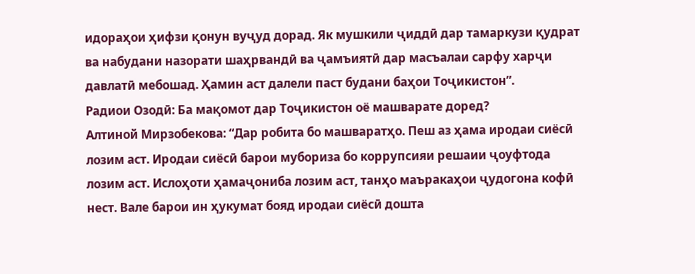идораҳои ҳифзи қонун вуҷуд дорад. Як мушкили ҷиддӣ дар тамаркузи қудрат ва набудани назорати шаҳрвандӣ ва ҷамъиятӣ дар масъалаи сарфу харҷи давлатӣ мебошад. Ҳамин аст далели паст будани баҳои Тоҷикистон”.
Радиои Озодӣ: Ба мақомот дар Тоҷикистон оё машварате доред?
Алтиной Мирзобекова: “Дар робита бо машваратҳо. Пеш аз ҳама иродаи сиёсӣ лозим аст. Иродаи сиёсӣ барои мубориза бо коррупсияи решаии ҷоуфтода лозим аст. Ислоҳоти ҳамаҷониба лозим аст, танҳо маъракаҳои ҷудогона кофӣ нест. Вале барои ин ҳукумат бояд иродаи сиёсӣ дошта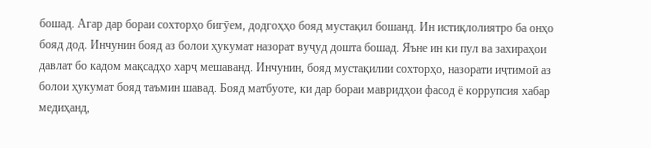бошад. Агар дар бораи сохторҳо бигӯем, додгоҳҳо бояд мустақил бошанд. Ин истиқлолиятро ба онҳо бояд дод. Инчунин бояд аз болои ҳукумат назорат вуҷуд дошта бошад. Яъне ин ки пул ва захираҳои давлат бо кадом мақсадҳо харҷ мешаванд. Инчунин, бояд мустақилии сохторҳо, назорати иҷтимоӣ аз болои ҳукумат бояд таъмин шавад. Бояд матбуоте, ки дар бораи мавридҳои фасод ё коррупсия хабар медиҳанд,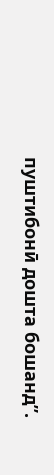пуштибонӣ дошта бошанд”.